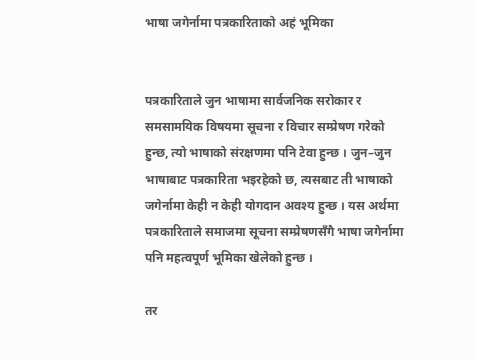भाषा जगेर्नामा पत्रकारिताको अहं भूमिका


पत्रकारिताले जुन भाषामा सार्वजनिक सरोकार र समसामयिक विषयमा सूचना र विचार सम्प्रेषण गरेको हुन्छ, त्यो भाषाको संरक्षणमा पनि टेवा हुन्छ । जुन–जुन भाषाबाट पत्रकारिता भइरहेको छ, त्यसबाट ती भाषाको जगेर्नामा केही न केही योगदान अवश्य हुन्छ । यस अर्थमा पत्रकारिताले समाजमा सूचना सम्प्रेषणसँगै भाषा जगेर्नामा पनि महत्वपूर्ण भूमिका खेलेको हुन्छ ।

तर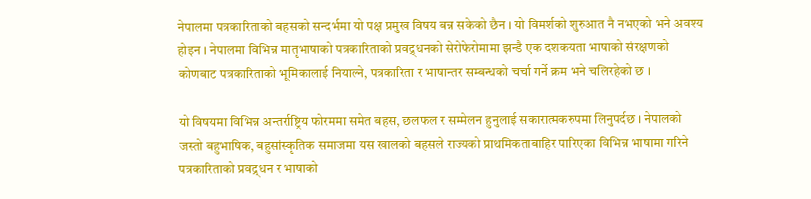नेपालमा पत्रकारिताको बहसको सन्दर्भमा यो पक्ष प्रमुख विषय बन्न सकेको छैन । यो विमर्शको शुरुआत नै नभएको भने अवश्य होइन । नेपालमा विभिन्न मातृभाषाको पत्रकारिताको प्रवद्र्धनको सेरोफेरोमामा झन्डै एक दशकयता भाषाको संरक्षणको कोणबाट पत्रकारिताको भूमिकालाई नियाल्ने, पत्रकारिता र भाषान्तर सम्बन्धको चर्चा गर्ने क्रम भने चलिरहेको छ ।

यो विषयमा विभिन्न अन्तर्राष्ट्रिय फोरममा समेत बहस, छलफल र सम्मेलन हुनुलाई सकारात्मकरुपमा लिनुपर्दछ । नेपालको जस्तो बहुभाषिक, बहुसांस्कृतिक समाजमा यस खालको बहसले राज्यको प्राथमिकताबाहिर पारिएका विभिन्न भाषामा गरिने पत्रकारिताको प्रवद्र्धन र भाषाको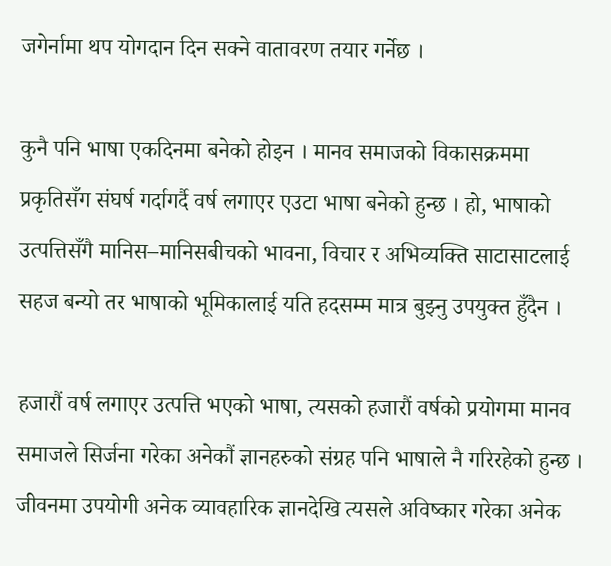जगेर्नामा थप योगदान दिन सक्ने वातावरण तयार गर्नेछ ।

कुनै पनि भाषा एकदिनमा बनेको होइन । मानव समाजको विकासक्रममा प्रकृतिसँग संघर्ष गर्दागर्दै वर्ष लगाएर एउटा भाषा बनेको हुन्छ । हो, भाषाको उत्पत्तिसँगै मानिस–मानिसबीचको भावना, विचार र अभिव्यक्ति साटासाटलाई सहज बन्यो तर भाषाको भूमिकालाई यति हदसम्म मात्र बुझ्नु उपयुक्त हुँदैन ।

हजारौं वर्ष लगाएर उत्पत्ति भएको भाषा, त्यसको हजारौं वर्षको प्रयोगमा मानव समाजले सिर्जना गरेका अनेकौं ज्ञानहरुको संग्रह पनि भाषाले नै गरिरहेको हुन्छ । जीवनमा उपयोगी अनेक व्यावहारिक ज्ञानदेखि त्यसले अविष्कार गरेका अनेक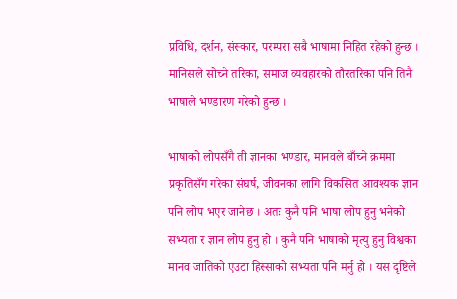प्रविधि, दर्शन, संस्कार, परम्परा सबै भाषामा निहित रहेको हुन्छ । मानिसले सोच्ने तरिका, समाज व्यवहारको तौरतरिका पनि तिनै भाषाले भण्डारण गरेको हुन्छ ।

भाषाको लोपसँगै ती ज्ञानका भण्डार, मानवले बाँच्ने क्रममा प्रकृतिसँग गरेका संघर्ष, जीवनका लागि विकसित आवश्यक ज्ञान पनि लोप भएर जानेछ । अतः कुनै पनि भाषा लोप हुनु भनेको सभ्यता र ज्ञान लोप हुनु हो । कुनै पनि भाषाको मृत्यु हुनु विश्वका मानव जातिको एउटा हिस्साको सभ्यता पनि मर्नु हो । यस दृष्टिले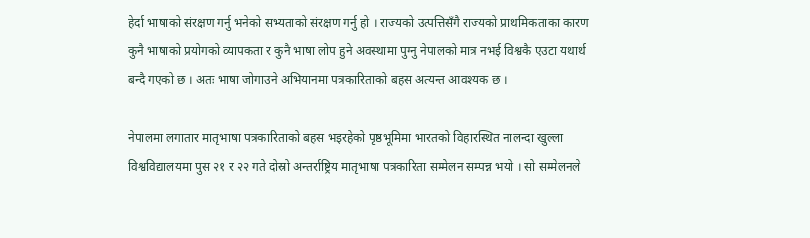हेर्दा भाषाको संरक्षण गर्नु भनेको सभ्यताको संरक्षण गर्नु हो । राज्यको उत्पत्तिसँगै राज्यको प्राथमिकताका कारण कुनै भाषाको प्रयोगको व्यापकता र कुनै भाषा लोप हुने अवस्थामा पुग्नु नेपालको मात्र नभई विश्वकै एउटा यथार्थ बन्दै गएको छ । अतः भाषा जोगाउने अभियानमा पत्रकारिताको बहस अत्यन्त आवश्यक छ ।

नेपालमा लगातार मातृभाषा पत्रकारिताको बहस भइरहेको पृष्ठभूमिमा भारतको विहारस्थित नालन्दा खुल्ला विश्वविद्यालयमा पुस २१ र २२ गते दोस्रो अन्तर्राष्ट्रिय मातृभाषा पत्रकारिता सम्मेलन सम्पन्न भयो । सो सम्मेलनले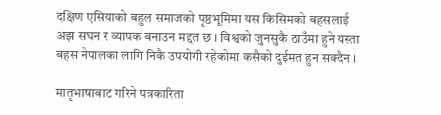दक्षिण एसियाको बहुल समाजको पृष्ठभूमिमा यस किसिमको बहसलाई अझ सघन र व्यापक बनाउन मद्दत छ । विश्वको जुनसुकै ठाउँमा हुने यस्ता बहस नेपालका लागि निकै उपयोगी रहेकोमा कसैको दुईमत हुन सक्दैन ।

मातृभाषाबाट गरिने पत्रकारिता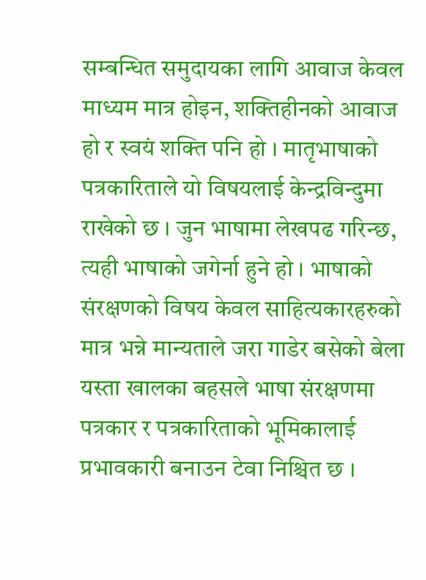सम्बन्धित समुदायका लागि आवाज केवल माध्यम मात्र होइन, शक्तिहीनको आवाज हो र स्वयं शक्ति पनि हो । मातृभाषाको पत्रकारिताले यो विषयलाई केन्द्रविन्दुमा राखेको छ । जुन भाषामा लेखपढ गरिन्छ, त्यही भाषाको जगेर्ना हुने हो । भाषाको संरक्षणको विषय केवल साहित्यकारहरुको मात्र भन्ने मान्यताले जरा गाडेर बसेको बेला यस्ता खालका बहसले भाषा संरक्षणमा पत्रकार र पत्रकारिताको भूमिकालाई प्रभावकारी बनाउन टेवा निश्चित छ ।